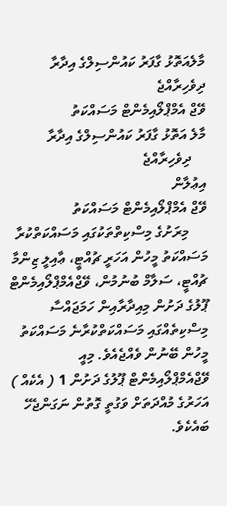މާލެއަތޮޅު ގާފަރު ކައުންސިލްގެ އިދާރާ
ދިވެހިރާއްޖެ
ވޭޖް އެމްޕްލޯއިމެންޓް މަސައްކަތު
މާލެ އަތޮޅު ގާފަރު ކައުންސިލްގެ އިދާރާ
    ދިވެހިރާއްޖެ
އިޢުލާން
ވޭޖް އެމްޕްލޯއިމެންޓް މަސައްކަތު
     މިރަށުގެ މިސްކިތްތަކުގައި މަސައްކަތްކުރާ މަސައްކަތު މީހުން އަހަރީ ޗުއްޓީ، ޢާއިލީ ޒިންމާ ޗުއްޓީ، ސަލާމް ބުނުމުން، ވޭޖްއެމްޕްލޯއިމެންޓް ޕޫލުގެ ދަށުން މިއިދާރާއިން ހަމަޖައްސާ މިސްކިތެއްގައި މަސައްކަތްކުރާނެ މަސައްކަތު މީހުން ބޭނުން ވެއްޖެއެވެ. މިއީ ވޭޖްއެމްޕްލޯއިމެންޓް ޕޫލުގެ ދަށުން 1 ( އެކެއް ) އަހަރުގެ މުއްދަތަށް ވަގުތީ ގޮތުން ނަގަންޖެހޭ ބައެކެވެ.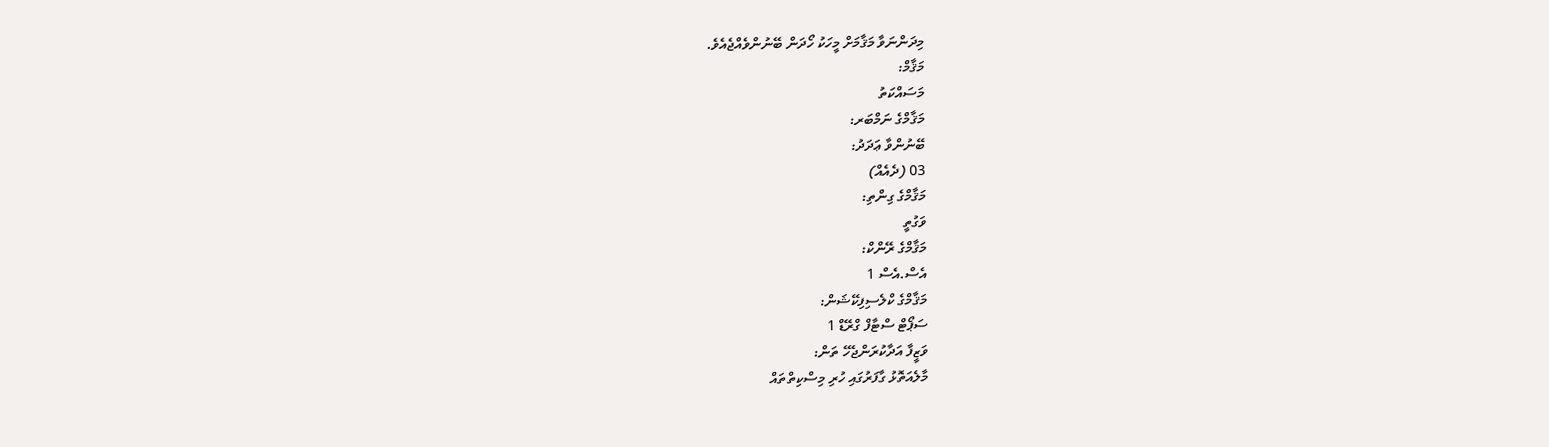މިދަންނަވާ މަޤާމަށް މީހަކު ހޯދަން ބޭނުންވެއްޖެއެވެ.
މަޤާމް:
މަސައްކަތު
މަޤާމްގެ ނަމްބަރ:
ބޭނުންވާ ޢަދަދު:
03 (ދެއެއް)
މަޤާމްގެ ގިންތި:
ވަގުތީ
މަޤާމްގެ ރޭންކް:
އެސް.އެސް 1
މަޤާމްގެ ކްލެސިފިކޭޝަން:
ސަޕޯޓް ސްޓާފް ގްރޭޑް 1
ވަޒީފާ އަދާކުރަންޖެހޭ ތަން:
މާލެއަތޮޅު ގާފަރުގައި ހުރި މިސްކިތްތައް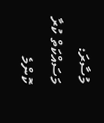މުސާރަ:
މަސައްކަތް ކުރާ ކޮންމެ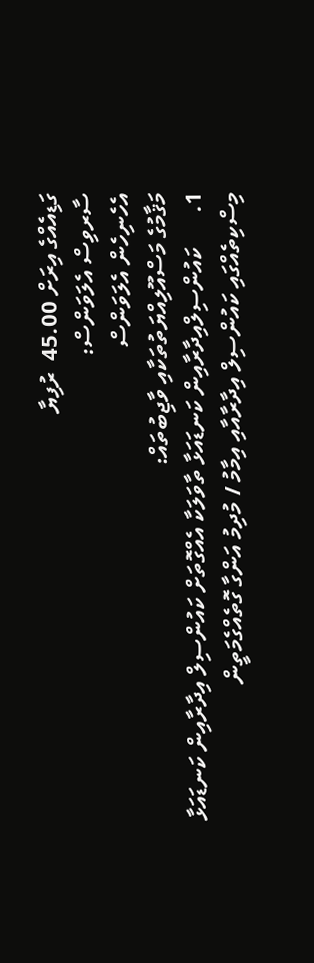ގަޑިއެއްގެ އިރަށް 45.00  ރުފިޔާ
ސާރވިސް އެލަވަންސް:
އެހެނިހެން އެލަވަންސް
މަޤާމުގެ މަސްއޫލިއްޔަތުތަކާއި ވާޖިބުތައް:
1.      ކައުންސިލްއިދާރާއިން ކަނޑައަޅާ ތާވަލަކާ އެއްގޮތަށް ކައުންސިލް އިދާރާއިން ކަނޑައަޅާ މިސްކިތެއްގައި ކައުންސިލް އިދާރާއާއި އިމާމު / މުދިމު އަންގާ ގޮތެއްގެމަތީން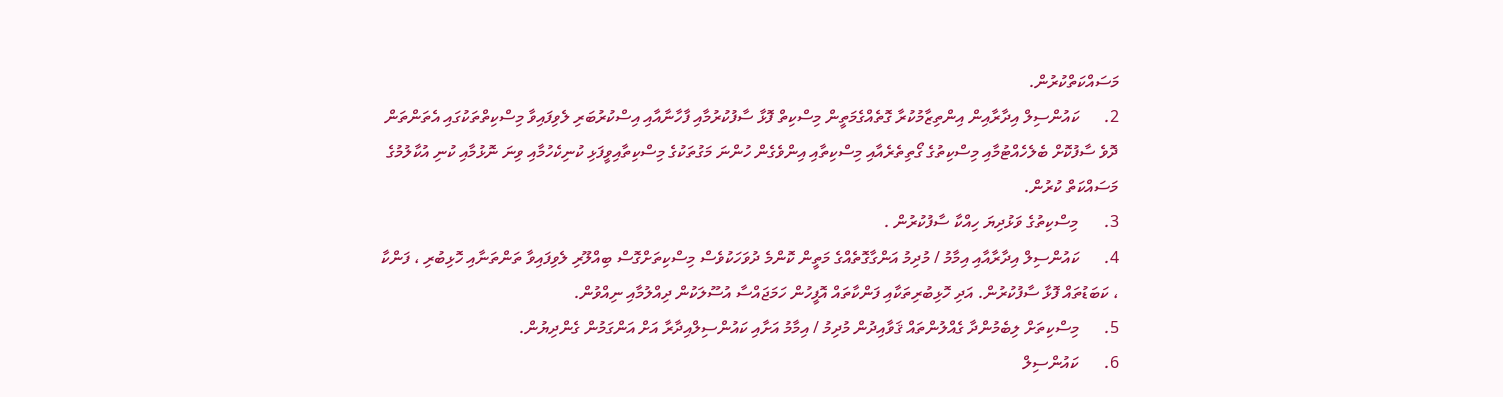މަސައްކަތްކުރުން.
2.      ކައުންސިލް އިދާރާއިން އިންތިޒާމުކުރާ ގޮތެއްގެމަތީން މިސްކިތް ފޮޅާ ސާފުކުރުމާއި ފާހާނާއާއި އިސްކުރުބަރި ލެވިފައިވާ މިސްކިތްތަކުގައި އެތަންތަން ދޮވެ ސާފުކޮށް ބެލެހެއްޓުމާއި މިސްކިތުގެ ގޯތިތެރެއާއި މިސްކިތާއި އިންވެގެން ހުންނަ މަގުތަކުގެ މިސްކިތާއިވީފަޅި ކުނިކެހުމާއި ވިނަ ނޮޅުމާއި ކުނި އުކާލުމުގެ މަސައްކަތް ކުރުން.
3.      މިސްކިތުގެ ވަޅުދިޔަ ހިއްކާ ސާފުކުރުން .
4.      ކައުންސިލް އިދާރާއާއި އިމާމު / މުދިމު އަންގާގޮތެއްގެ މަތީން ކޮންމެ ދުވަހަކުވެސް މިސްކިތަށްގޮސް ބިއްލޫރި ލެވިފައިވާ ތަންތަނާއި ހޮޅިބުރި ، ފަންކާ ، ކަބަޑުތައް ފޮޅާ ސާފުކުރުން. އަދި ހޮޅިބުރިތަކާއި ފަންކާތައް އޮފީހުން ހަމަޖައްސާ އުސޫލަކުން ދިއްލުމާއި ނިއްވުން.
5.      މިސްކިތަށް ލިބެމުންދާ ގެއްލުންތައް ޤަވާއިދުން މުދިމު / އިމާމު އަށާއި ކައުންސިލްއިދާރާ އަށް އަންގަމުން ގެންދިޔުން.
6.      ކައުންސިލް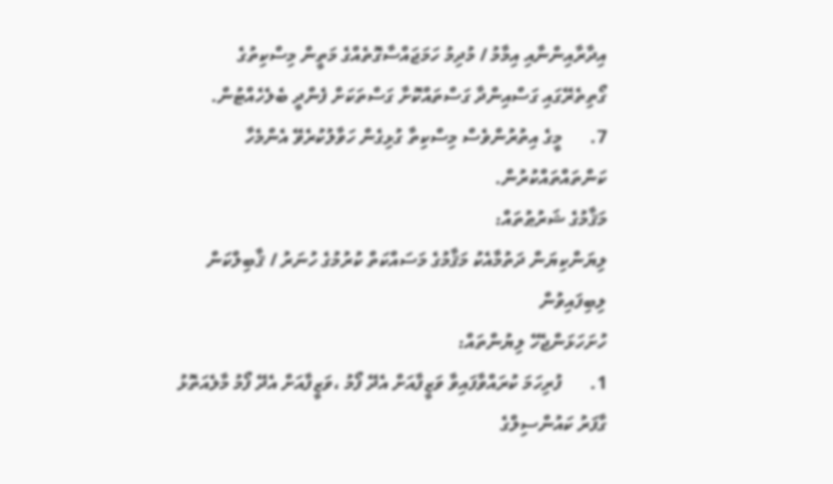އިދާރާއިންނާއި އިމާމު / މުދިމު ހަމަޖައްސާގޮތެއްގެ މަތީން މިސްކިތުގެ ގޯތިތެރޭގައި ގަސްއިންދާ ގަސްތައްކޮށާ ގަސްތަކަށް ފެންދީ ބެލެހެއްޓުން.
7.      މީގެ އިތުރުންވެސް މިސްކިތާ ގުޅިގެން ހަވާލުކުރެވޭ އެންމެހާ ކަންތައްތައްކުރުން.
މަޤާމުގެ ޝަރުޠުތައް:
ލިޔަންކިޔަން ދަތުމާއެކު މަޤާމުގެ މަސައްކަތް ކުރުމުގެ ހުނަރު / ޤާބިލްކަން ލިބިފައިވުން
ހުށަހަޅަންޖެހޭ ލިޔުންތައް:
1.      ފުރިހަމަ ކުރައްވާފައިވާ ވަޒީފާއަށް އެދޭ ފޯމު ،ވަޒީފާއަށް އެދޭ ފޯމު މާލެއަތޮޅު ގާފަރު ކައުންސިލްގެ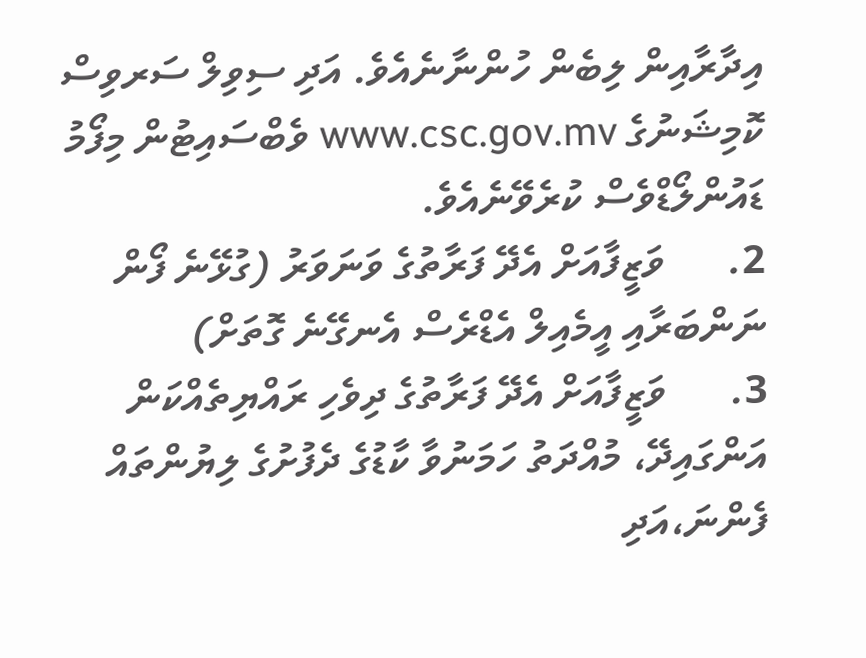އިދާރާއިން ލިބެން ހުންނާނެއެވެ. އަދި ސިވިލް ސަރވިސް ކޮމިޝަނުގެ www.csc.gov.mv ވެބްސައިޓުން މިފޯމު ޑައުންލޯޑްވެސް ކުރެވޭނެއެވެ.
2.      ވަޒީފާއަށް އެދޭ ފަރާތުގެ ވަނަވަރު (ގުޅޭނެ ފޯން ނަންބަރާއި އީމެއިލް އެޑްރެސް އެނގޭނެ ގޮތަށް)
3.      ވަޒީފާއަށް އެދޭ ފަރާތުގެ ދިވެހި ރައްޔިތެއްކަން އަންގައިދޭ، މުއްދަތު ހަމަނުވާ ކާޑުގެ ދެފުށުގެ ލިޔުންތައް ފެންނަ،އަދި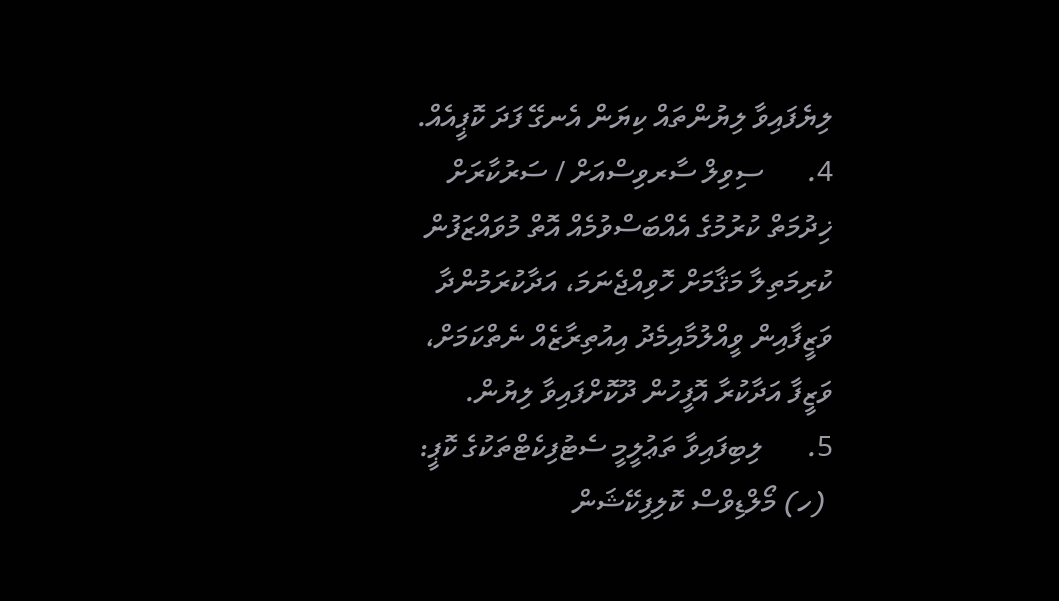ލިޔެފައިވާ ލިޔުންތައް ކިޔަން އެނގޭ ފަދަ ކޮޕީއެއް.
4.      ސިވިލް ސާރވިސްއަށް / ސަރުކާރަށް ޚިދުމަތް ކުރުމުގެ އެއްބަސްވުމެއް އޮތް މުވައްޒަފުން ކުރިމަތިލާ މަޤާމަށް ހޮވިއްޖެނަމަ، އަދާކުރަމުންދާ ވަޒީފާއިން ވީއްލުމާއިމެދު އިއުތިރާޒެއް ނެތްކަމަށް، ވަޒީފާ އަދާކުރާ އޮފީހުން ދޫކޮށްފައިވާ ލިޔުން.
5.      ލިބިފައިވާ ތަޢުލީމީ ސެޓުފިކެޓްތަކުގެ ކޮޕީ:
 (ހ) މޯލްޑިވްސް ކޮލިފިކޭޝަން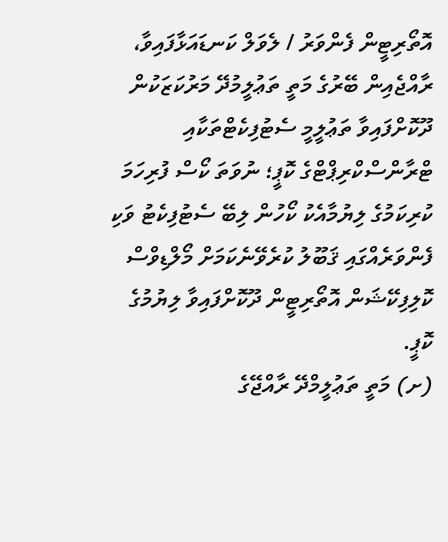އޮތޯރިޓީން ފެންވަރު / ލެވަލް ކަނޑައަޅާފައިވާ، ރާއްޖެއިން ބޭރުގެ މަތީ ތަޢުލީމުދޭ މަރުކަޒަކުން ދޫކޮށްފައިވާ ތަޢުލީމީ ސެޓުފިކެޓްތަކާއި ޓްރާންސްކްރިޕްޓްގެ ކޮޕީ؛ ނުވަތަ ކޯސް ފުރިހަމަ ކުރިކަމުގެ ލިޔުމާއެކު ކޯހުން ލިބޭ ސެޓުފިކެޓު ވަކި ފެންވަރެއްގައި ޤަބޫލު ކުރެވޭނެކަމަށް މޯލްޑިވްސް ކޮލިފިކޭޝަން އޮތޯރިޓީން ދޫކޮށްފައިވާ ލިޔުމުގެ ކޮޕީ.
(ށ) މަތީ ތަޢުލީމްދޭ ރާއްޖޭގެ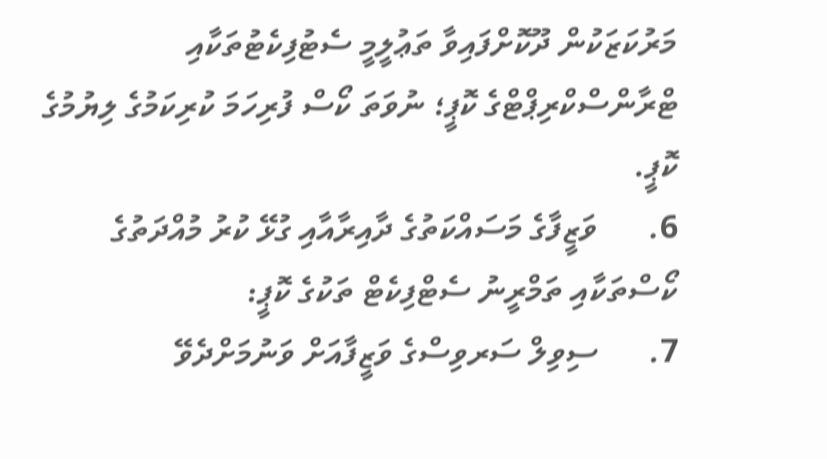މަރުކަޒަކުން ދޫކޮށްފައިވާ ތަޢުލީމީ ސެޓުފިކެޓުތަކާއި ޓްރާންސްކްރިޕްޓްގެ ކޮޕީ؛ ނުވަތަ ކޯސް ފުރިހަމަ ކުރިކަމުގެ ލިޔުމުގެ ކޮޕީ.
6.      ވަޒީފާގެ މަސައްކަތުގެ ދާއިރާއާއި ގުޅޭ ކުރު މުއްދަތުގެ ކޯސްތަކާއި ތަމްރީނު ސެޓްފިކެޓް ތަކުގެ ކޮޕީ:
7.      ސިވިލް ސަރވިސްގެ ވަޒީފާއަށް ވަނުމަށްދެވޭ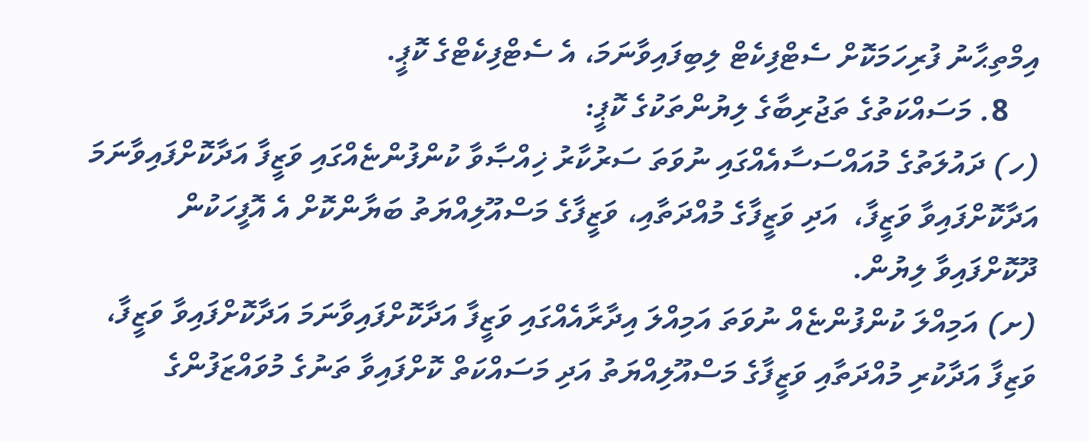އިމްތިޙާނު ފުރިހަމަކޮށް ސެޓްފިކެޓް ލިބިފައިވާނަމަ، އެ ސެޓްފިކެޓްގެ ކޮޕީ.
    8. މަސައްކަތުގެ ތަޖުރިބާގެ ލިޔުންތަކުގެ ކޮޕީ:
(ހ) ދައުލަތުގެ މުއައްސަސާއެއްގައި ނުވަތަ ސަރުކާރު ޚިއްޞާވާ ކުންފުންޏެއްގައި ވަޒީފާ އަދާކޮށްފައިވާނަމަ އަދާކޮށްފައިވާ ވަޒީފާ،  އަދި ވަޒީފާގެ މުއްދަތާއި، ވަޒީފާގެ މަސްއޫލިއްޔަތު ބަޔާންކޮށް އެ އޮފީހަކުން ދޫކޮށްފައިވާ ލިޔުން.
(ށ) އަމިއްލަ ކުންފުންޏެއް ނުވަތަ އަމިއްލަ އިދާރާއެއްގައި ވަޒީފާ އަދާކޮށްފައިވާނަމަ އަދާކޮށްފައިވާ ވަޒީފާ، ވަޒިފާ އަދާކުރި މުއްދަތާއި ވަޒީފާގެ މަސްއޫލިއްޔަތު އަދި މަސައްކަތް ކޮށްފައިވާ ތަނުގެ މުވައްޒަފުންގެ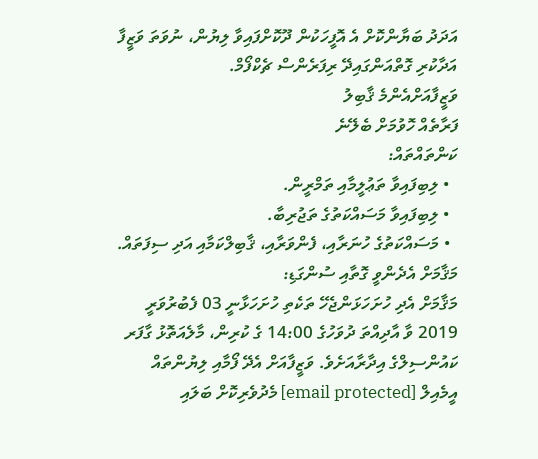އަދަދު ބަޔާންކޮށް އެ އޮފީހަކުން ދޫކޮށްފައިވާ ލިޔުން، ނުވަތަ ވަޒީފާ އަދާކުރި ގޮތްއަންގައިދޭ ރިފަރެންސް ޗެކްފޯމް.
ވަޒީފާއަށްއެންމެ ޤާބިލު
ފަރާތެއް ހޮވުމަށް ބެލޭނެ
ކަންތައްތައް:
  • ލިބިފައިވާ ތަޢުލީމާއި ތަމްރީން.
  • ލިބިފައިވާ މަސައްކަތުގެ ތަޖުރިބާ.
  • މަސައްކަތުގެ ހުނަރާއި، ފެންވަރާއި، ޤާބިލްކަމާއި އަދި ސިފަތައް.
މަޤާމަށް އެދެންވީ ގޮތާއި ސުންގަޑި:
މަޤާމަށް އެދި ހުށަހަޅަންޖެހޭ ތަކެތި ހުށަހަޅާނީ 03 ފެބުރުވަރީ 2019 ވާ އާދިއްތަ ދުވަހުގެ 14:00 ގެ ކުރިން، މާލެއަތޮޅު ގާފަރ ކައުންސިލްގެ އިދާރާއަށެވެ. ވަޒީފާއަށް އެދޭ ފޯމާއި ލިޔުންތައް އީމެއިލް [email protected] މެދުވެރިކޮށް ބަލައި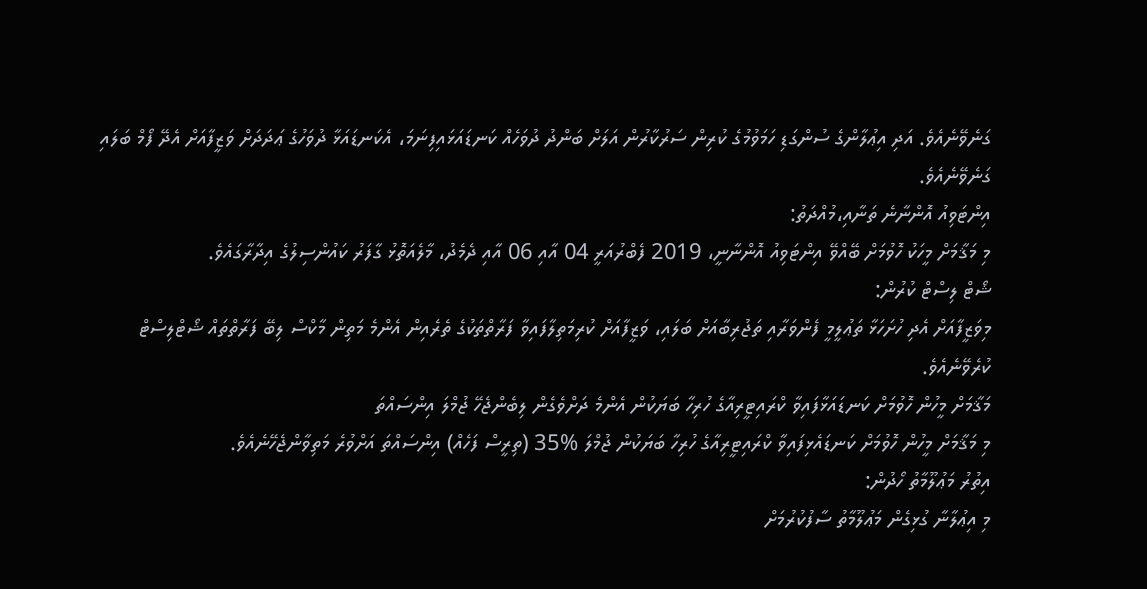ގަނެވޭނެއެވެ. އަދި އިޢުލާންގެ ސުންގަޑި ހަމަވުމުގެ ކުރިން ސަރުކާރުން އަލަށް ބަންދު ދުވަހެއް ކަނޑައަޅައިފިނަމަ، އެކަނޑައަޅާ ދުވަހުގެ ޢަދަދަށް ވަޒީފާއަށް އެދޭ ފޯމް ބަލައި ގަނެވޭނެއެވެ.
އިންޓަވިއު އޮންނާނެ ތަނާއި،މުއްދަތު:
މި މަޤާމަށް މީހަކު ހޮވުމަށް ބޭއްވޭ އިންޓަވިއު އޮންނާނީ، 2019 ފެބްރުއަރީ 04 އާއި 06 އާއި ދެމެދު، މާލެއަތޮޅު ގާފަރު ކައުންސިލުގެ އިދާރާގައެވެ.
ޝޯޓް ލިސްޓް ކުރުން:
މިވަޒީފާއަށް އެދި ހުށަހަޅާ ތަޢުލީމީ ފެންވަރާއި ތަޖުރިބާއަށް ބަލައި، ވަޒީފާއަށް ކުރިމަތިލާފައިވާ ފަރާތްތަކުގެ ތެރެއިން އެންމެ މަތިން މާކްސް ލިބޭ ފަރާތްތައް ޝޯޓްލިސްޓް ކުރެވޭނެއެވެ.
މަޤާމަށް މީހުން ހޮވުމަށް ކަނޑައަޅާފައިވާ ކްރައިޓީރިއާގެ ހުރިހާ ބަޔަކުން އެންމެ ދަށްވެގެން ލިބެންޖެހޭ ޖުމްލަ އިންސައްތަ
މި މަޤާމަށް މީހުން ހޮވުމަށް ކަނޑައެޅިފައިވާ ކްރައިޓީރިއާގެ ހުރިހާ ބަޔަކުން ޖުމްލަ %35 (ތިރީސް ފަހެއް) އިންސައްތަ އަށްވުރެ މަތިވާންޖެހޭނެއެވެ.
އިތުރު މަޢުލޫމާތު ހޯދުން:
މި އިޢުލާނާ ގުޅިގެން މަޢުލޫމާތު ސާފުކުރުމަށް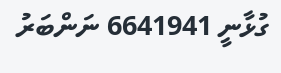ގުޅާނީ 6641941 ނަންބަރު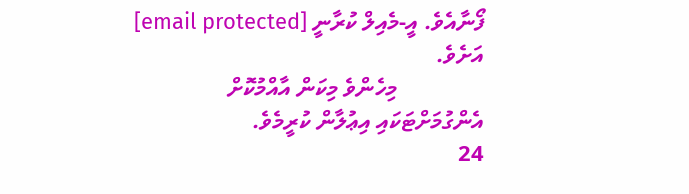ފޯނާއެވެ. އީ-މެއިލް ކުރާނީ [email protected]   އަށެވެ.
               މިހެންވެ މިކަން އާއްމުކޮށް އެންގުމަށްޓަކައި އިޢުލާން ކުރީމެވެ.
24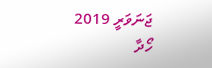ޖަނަވަރީ 2019
ހޯދާ